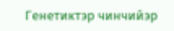Генетиктэр чинчийэр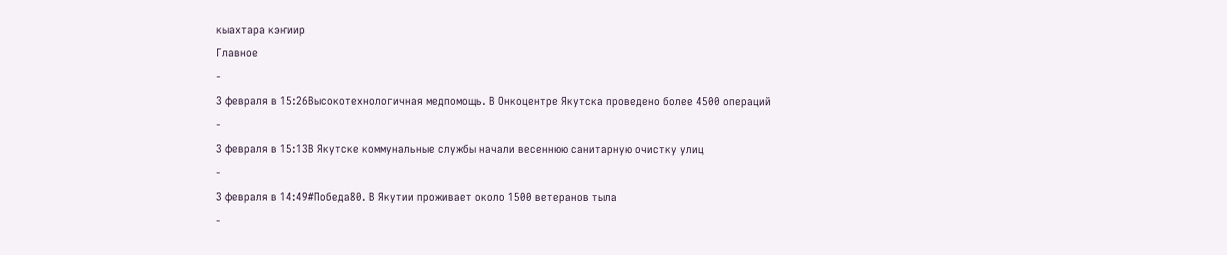кыахтара кэҥиир
Главное
-
3 февраля в 15:26Высокотехнологичная медпомощь. В Онкоцентре Якутска проведено более 4500 операций
-
3 февраля в 15:13В Якутске коммунальные службы начали весеннюю санитарную очистку улиц
-
3 февраля в 14:49#Победа80. В Якутии проживает около 1500 ветеранов тыла
-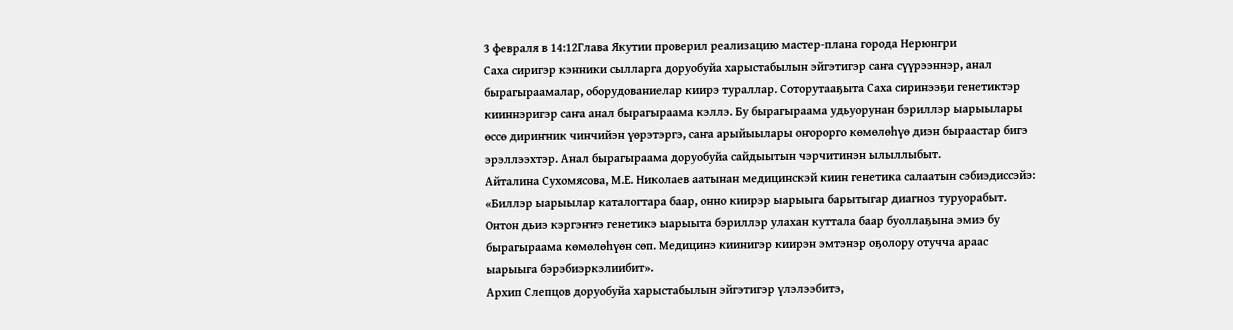3 февраля в 14:12Глава Якутии проверил реализацию мастер-плана города Нерюнгри
Саха сиригэр кэнники сылларга доруобуйа харыстабылын эйгэтигэр саҥа сүүрээннэр, анал бырагыраамалар, оборудованиелар киирэ тураллар. Соторутааҕыта Саха сиринээҕи генетиктэр кииннэригэр саҥа анал бырагыраама кэллэ. Бу бырагыраама удьуорунан бэриллэр ыарыылары өссө дириҥник чинчийэн үөрэтэргэ, саҥа арыйыылары оҥорорго көмөлөһүө диэн быраастар бигэ эрэллээхтэр. Анал бырагыраама доруобуйа сайдыытын чэрчитинэн ылыллыбыт.
Айталина Сухомясова, М.Е. Николаев аатынан медицинскэй киин генетика салаатын сэбиэдиссэйэ: «Биллэр ыарыылар каталогтара баар, онно киирэр ыарыыга барытыгар диагноз туруорабыт. Онтон дьиэ кэргэҥҥэ генетикэ ыарыыта бэриллэр улахан куттала баар буоллаҕына эмиэ бу бырагыраама көмөлөһүөн сөп. Медицинэ киинигэр киирэн эмтэнэр оҕолору отучча араас ыарыыга бэрэбиэркэлиибит».
Архип Слепцов доруобуйа харыстабылын эйгэтигэр үлэлээбитэ,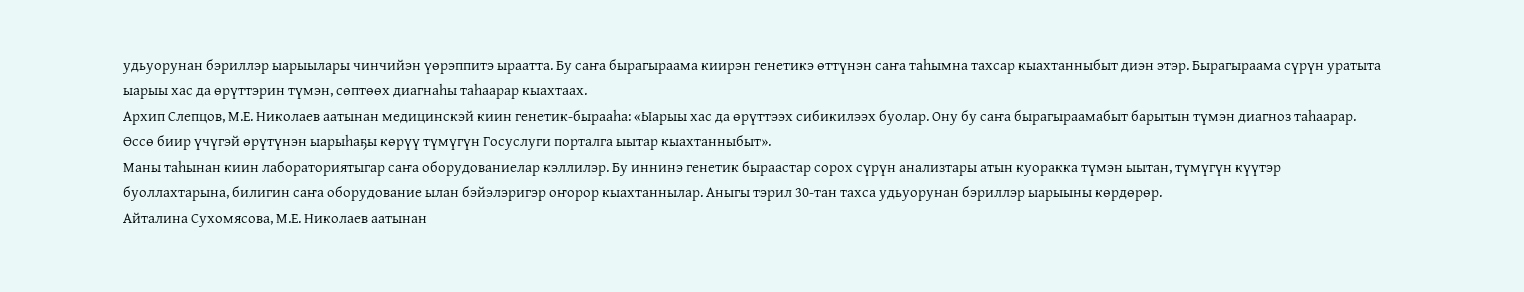удьуорунан бэриллэр ыарыылары чинчийэн үөрэппитэ ыраатта. Бу саҥа бырагыраама киирэн генетикэ өттүнэн саҥа таһымна тахсар кыахтанныбыт диэн этэр. Бырагыраама сүрүн уратыта ыарыы хас да өрүттэрин түмэн, сөптөөх диагнаһы таһаарар кыахтаах.
Архип Слепцов, М.Е. Николаев аатынан медицинскэй киин генетик-бырааһа: «Ыарыы хас да өрүттээх сибикилээх буолар. Ону бу саҥа бырагыраамабыт барытын түмэн диагноз таһаарар. Өссө биир үчүгэй өрүтүнэн ыарыһаҕы көрүү түмүгүн Госуслуги порталга ыытар кыахтанныбыт».
Маны таһынан киин лабораториятыгар саҥа оборудованиелар кэллилэр. Бу иннинэ генетик быраастар сорох сүрүн анализтары атын куоракка түмэн ыытан, түмүгүн күүтэр буоллахтарына, билигин саҥа оборудование ылан бэйэлэригэр оҥорор кыахтаннылар. Аныгы тэрил 30-тан тахса удьуорунан бэриллэр ыарыыны көрдөрөр.
Айталина Сухомясова, М.Е. Николаев аатынан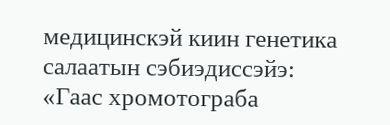медицинскэй киин генетика салаатын сэбиэдиссэйэ: «Гаас хромотограба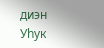диэн Уһук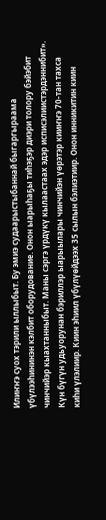Илиҥҥэ суох тэрили ыллыбыт. Бу эмиэ судаарыстыбаннай быгаргыраама үбүлээһининэн кэлбит оборудование. Онон ыарыһаҕы тиһэҕэр диэри толору бэйэбит чинчийэр кыахтанныбыт. Маны сэргэ үрдүкү кылаастаах эдэр исписэлиистэрдэннибит».
Күн бүгүн удьуорунан бэриллэр ыарыылары чинчийэн үөрэтэр кииҥҥэ 70-тан тахса киһи үлэлиир. Киин эһиил үбүлүөйдээх 35 сылын бэлиэтиир. Онон инникитин киин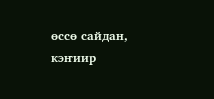өссө сайдан, кэҥиир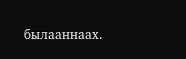былааннаах.